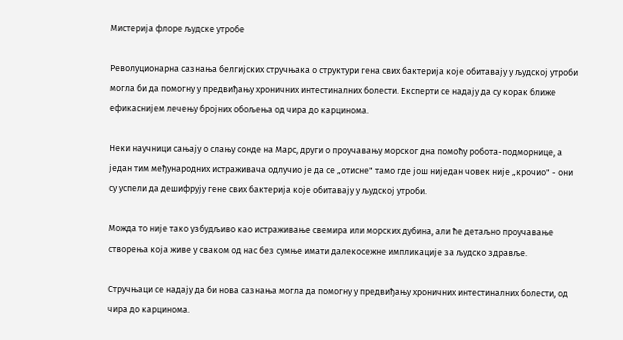Мистерија флоре људске утробе

Револуционарна сазнања белгијских стручњака о структури гена свих бактерија које обитавају у људској утроби могла би да помогну у предвиђању хроничних интестиналних болести. Експерти се надају да су корак ближе ефикаснијем лечењу бројних обољења од чира до карцинома.

Неки научници сањају о слању сонде на Марс, други о проучавању морског дна помоћу робота-подморнице, а један тим међународних истраживача одлучио је да се „отисне" тамо где још ниједан човек није „крочио" - они су успели да дешифрују гене свих бактерија које обитавају у људској утроби.

Можда то није тако узбудљиво као истраживање свемира или морских дубина, али ће детаљно проучавање створења која живе у сваком од нас без сумње имати далекосежне импликације за људско здравље.

Стручњаци се надају да би нова сазнања могла да помогну у предвиђању хроничних интестиналних болести, од чира до карцинома.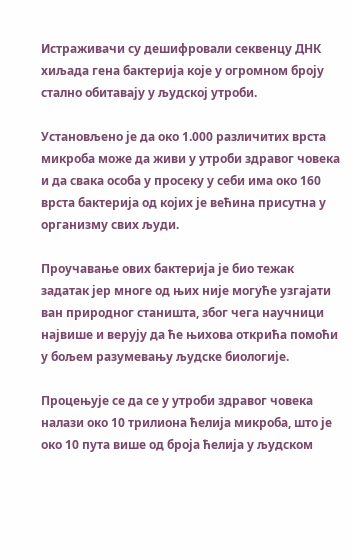Истраживачи су дешифровали секвенцу ДНК хиљада гена бактерија које у огромном броју стално обитавају у људској утроби.

Установљено је да око 1.000 различитих врста микроба може да живи у утроби здравог човека и да свака особа у просеку у себи има око 160 врста бактерија од којих је већина присутна у организму свих људи.

Проучавање ових бактерија је био тежак задатак јер многе од њих није могуће узгајати ван природног станишта, због чега научници највише и верују да ће њихова открића помоћи у бољем разумевању људске биологије.

Процењује се да се у утроби здравог човека налази око 10 трилиона ћелија микроба, што је око 10 пута више од броја ћелија у људском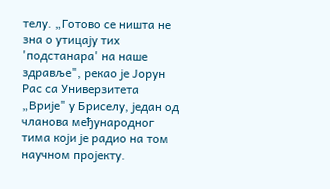телу. „Готово се ништа не зна о утицају тих 'подстанара' на наше здравље", рекао је Јорун Рас са Универзитета „Врије" у Бриселу, један од чланова међународног тима који је радио на том научном пројекту.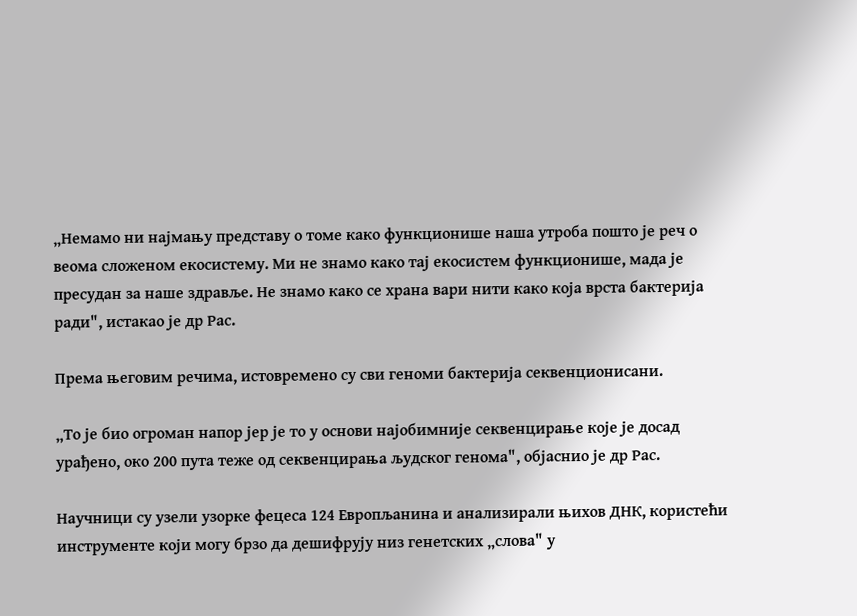„Немамо ни најмању представу о томе како функционише наша утроба пошто је реч о веома сложеном екосистему. Ми не знамо како тај екосистем функционише, мада је пресудан за наше здравље. Не знамо како се храна вари нити како која врста бактерија ради", истакао је др Рас.

Према његовим речима, истовремено су сви геноми бактерија секвенционисани.

„То је био огроман напор јер је то у основи најобимније секвенцирање које је досад урађено, око 200 пута теже од секвенцирања људског генома", објаснио је др Рас.

Научници су узели узорке фецеса 124 Европљанина и анализирали њихов ДНК, користећи инструменте који могу брзо да дешифрују низ генетских „слова" у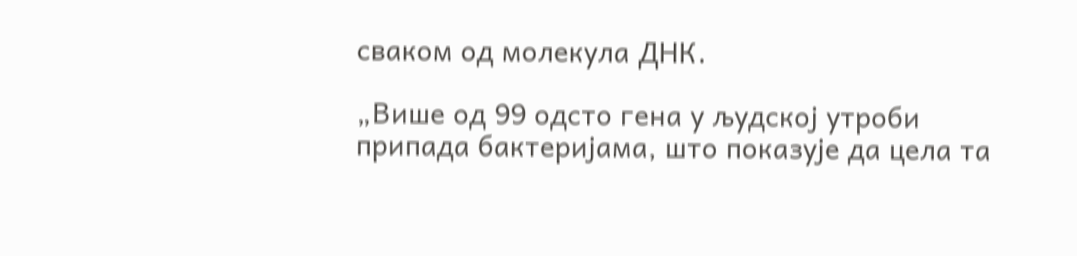сваком од молекула ДНК.

„Више од 99 одсто гена у људској утроби припада бактеријама, што показује да цела та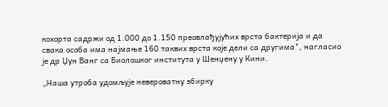кохорта садржи од 1.000 до 1.150 преовлађујућих врста бактерија и да свака особа има најмање 160 таквих врста које дели са другима", нагласио је др Џун Ванг са Биолошког института у Шенџену у Кини.

„Наша утроба удомљује невероватну збирку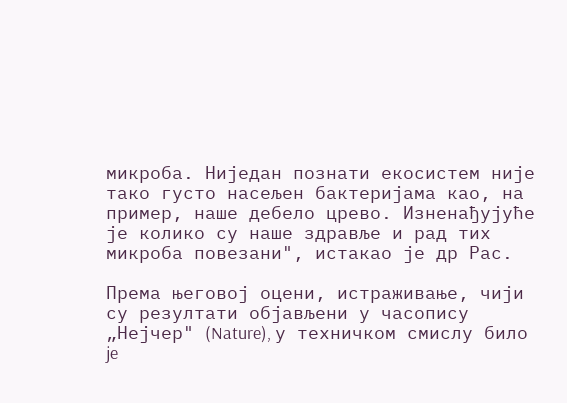микроба. Ниједан познати екосистем није тако густо насељен бактеријама као, на пример, наше дебело црево. Изненађујуће је колико су наше здравље и рад тих микроба повезани", истакао је др Рас.

Према његовој оцени, истраживање, чији су резултати објављени у часопису „Нејчер" (Nature), у техничком смислу било je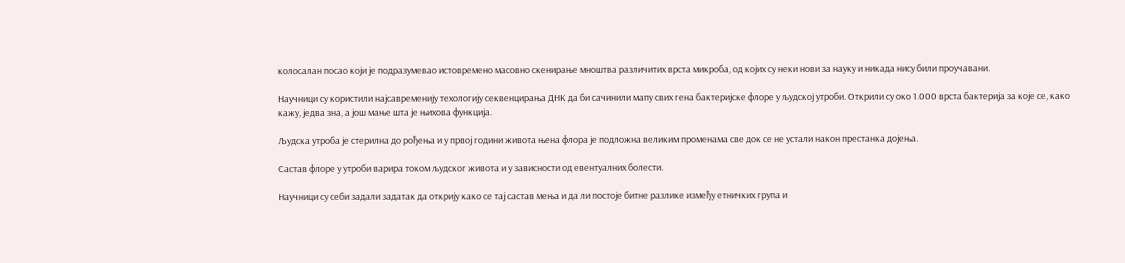колосалан посао који је подразумевао истовремено масовно скенирање мноштва различитих врста микроба, од којих су неки нови за науку и никада нису били проучавани.

Научници су користили најсавременију техологију секвенцирања ДНК да би сачинили мапу свих гена бактеријске флоре у људској утроби. Открили су око 1.000 врста бактерија за које се, како кажу, једва зна, а још мање шта је њихова функција.

Људска утроба је стерилна до рођења и у првој години живота њена флора је подложна великим променама све док се не устали након престанка дојења.

Састав флоре у утроби варира током људског живота и у зависности од евентуалних болести.

Научници су себи задали задатак да открију како се тај састав мења и да ли постоје битне разлике између етничких група и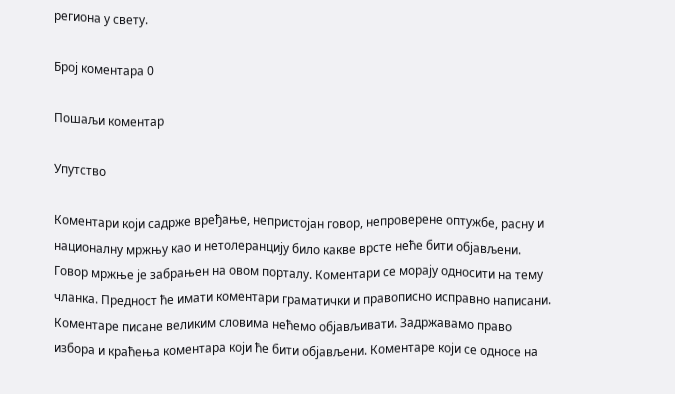региона у свету.

Број коментара 0

Пошаљи коментар

Упутство

Коментари који садрже вређање, непристојан говор, непроверене оптужбе, расну и националну мржњу као и нетолеранцију било какве врсте неће бити објављени. Говор мржње је забрањен на овом порталу. Коментари се морају односити на тему чланка. Предност ће имати коментари граматички и правописно исправно написани. Коментаре писане великим словима нећемо објављивати. Задржавамо право избора и краћења коментара који ће бити објављени. Коментаре који се односе на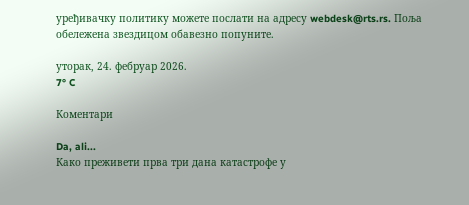уређивачку политику можете послати на адресу webdesk@rts.rs. Поља обележена звездицом обавезно попуните.

уторак, 24. фебруар 2026.
7° C

Коментари

Da, ali...
Како преживети прва три дана катастрофе у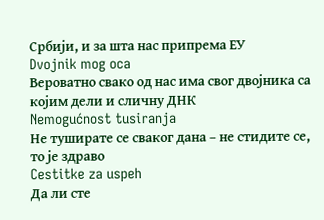Србији, и за шта нас припрема ЕУ
Dvojnik mog oca
Вероватно свако од нас има свог двојника са којим дели и сличну ДНК
Nemogućnost tusiranja
Не туширате се сваког дана – не стидите се, то је здраво
Cestitke za uspeh
Да ли сте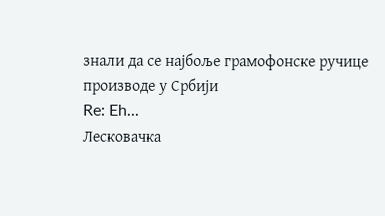знали да се најбоље грамофонске ручице производе у Србији
Re: Eh...
Лесковачка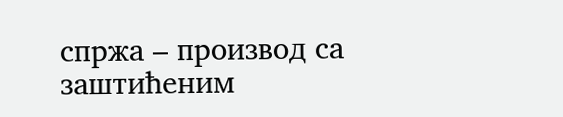спржа – производ са заштићеним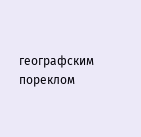географским пореклом